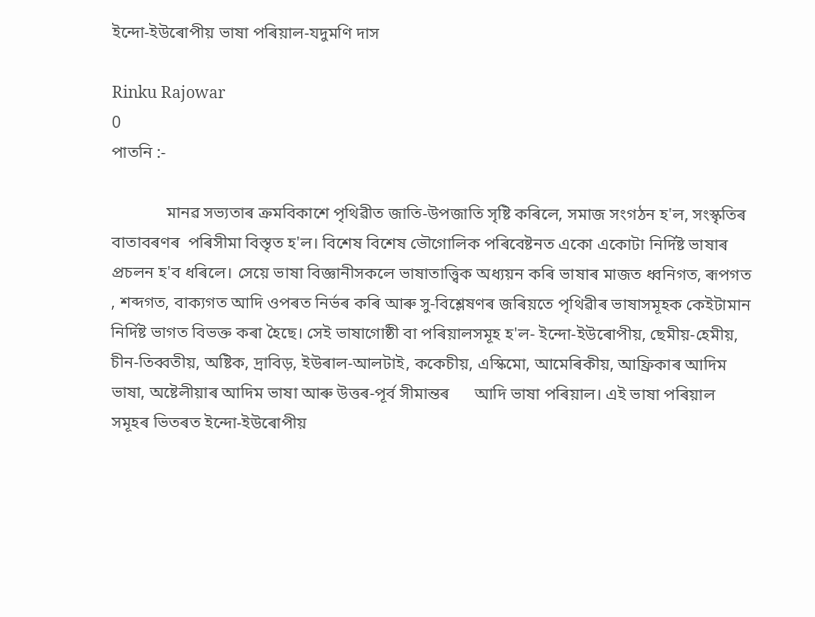ইন্দো-ইউৰোপীয় ভাষা পৰিয়াল-যদুমণি দাস

Rinku Rajowar
0
পাতনি :-

             মানৱ সভ্যতাৰ ক্ৰমবিকাশে পৃথিৱীত জাতি-উপজাতি সৃষ্টি কৰিলে, সমাজ সংগঠন হ'ল, সংস্কৃতিৰ বাতাবৰণৰ  পৰিসীমা বিস্তৃত হ'ল। বিশেষ বিশেষ ভৌগোলিক পৰিবেষ্টনত একো একোটা নিৰ্দিষ্ট ভাষাৰ প্ৰচলন হ'ব ধৰিলে। সেয়ে ভাষা বিজ্ঞানীসকলে ভাষাতাত্ত্বিক অধ্যয়ন কৰি ভাষাৰ মাজত ধ্বনিগত, ৰূপগত , শব্দগত, বাক্যগত আদি ওপৰত নিৰ্ভৰ কৰি আৰু সু-বিশ্লেষণৰ জৰিয়তে পৃথিৱীৰ ভাষাসমূহক কেইটামান নিৰ্দিষ্ট ভাগত বিভক্ত কৰা হৈছে। সেই ভাষাগোষ্ঠী বা পৰিয়ালসমূহ হ'ল- ইন্দো-ইউৰোপীয়, ছেমীয়-হেমীয়, চীন-তিব্বতীয়, অষ্টিক, দ্ৰাবিড়, ইউৰাল-আলটাই, ককেচীয়, এস্কিমো, আমেৰিকীয়, আফ্ৰিকাৰ আদিম ভাষা, অষ্টেলীয়াৰ আদিম ভাষা আৰু উত্তৰ-পূৰ্ব সীমান্তৰ      আদি ভাষা পৰিয়াল। এই ভাষা পৰিয়াল সমূহৰ ভিতৰত ইন্দো-ইউৰোপীয়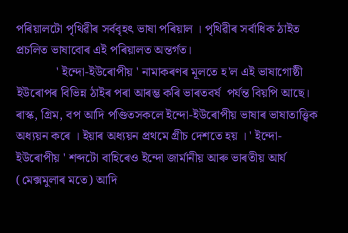পৰিয়ালটো পৃথিৱীৰ সৰ্ববৃহৎ ভাষা পৰিয়াল । পৃথিৱীৰ সৰ্বাধিক ঠাইত প্ৰচলিত ভাষাবোৰ এই পৰিয়ালত অন্তৰ্গত।
             ' ইন্দো-ইউৰোপীয় ' নামাকৰণৰ মূলতে হ'ল এই ভাষাগোষ্ঠী ইউৰোপৰ বিভিন্ন ঠাইৰ পৰা আৰম্ভ কৰি ভাৰতবৰ্ষ  পৰ্যন্ত বিয়পি আছে। ৰাস্ক, গ্ৰিম, বপ আদি পণ্ডিতসকলে ইন্দো-ইউৰোপীয় ভাষাৰ ভাষাতাত্ত্বিক অধ্যয়ন কৰে । ইয়াৰ অধ্যয়ন প্ৰথমে গ্ৰীচ দেশতে হয় । ' ইন্দো-ইউৰোপীয় ' শব্দটো বাহিৰেও ইন্দো জাৰ্মানীয় আৰু ভাৰতীয় আৰ্য (মেক্সমুলাৰ মতে) আদি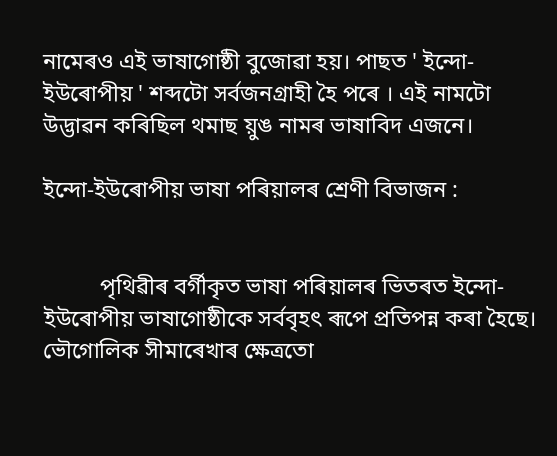নামেৰও এই ভাষাগোষ্ঠী বুজোৱা হয়। পাছত ' ইন্দো-ইউৰোপীয় ' শব্দটো সৰ্বজনগ্ৰাহী হৈ পৰে । এই নামটো উদ্ভাৱন কৰিছিল থমাছ য়ুঙ নামৰ ভাষাবিদ এজনে।

ইন্দো-ইউৰোপীয় ভাষা পৰিয়ালৰ শ্ৰেণী বিভাজন :


          পৃথিৱীৰ বৰ্গীকৃত ভাষা পৰিয়ালৰ ভিতৰত ইন্দো-ইউৰোপীয় ভাষাগোষ্ঠীকে সৰ্ববৃহৎ ৰূপে প্ৰতিপন্ন কৰা হৈছে। ভৌগোলিক সীমাৰেখাৰ ক্ষেত্ৰতো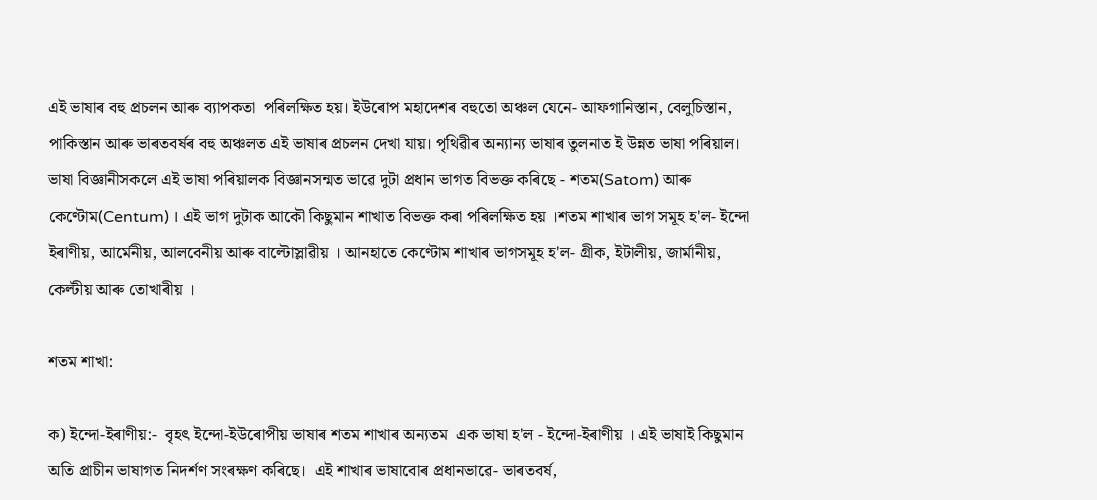এই ভাষাৰ বহু প্ৰচলন আৰু ব্যাপকতা  পৰিলক্ষিত হয়। ইউৰোপ মহাদেশৰ বহুতো অঞ্চল যেনে- আফগানিস্তান, বেলুচিস্তান, পাকিস্তান আৰু ভাৰতবৰ্ষৰ বহু অঞ্চলত এই ভাষাৰ প্ৰচলন দেখা যায়। পৃথিৱীৰ অন্যান্য ভাষাৰ তুলনাত ই উন্নত ভাষা পৰিয়াল। ভাষা বিজ্ঞানীসকলে এই ভাষা পৰিয়ালক বিজ্ঞানসন্মত ভাৱে দুটা প্ৰধান ভাগত বিভক্ত কৰিছে - শতম(Satom) আৰু কেণ্টোম(Centum) । এই ভাগ দুটাক আকৌ কিছুমান শাখাত বিভক্ত কৰা পৰিলক্ষিত হয় ।শতম শাখাৰ ভাগ সমূহ হ'ল- ইন্দো ইৰাণীয়, আৰ্মেনীয়, আলবেনীয় আৰু বাল্টোস্লাৱীয় । আনহাতে কেণ্টোম শাখাৰ ভাগসমূহ হ'ল- গ্ৰীক, ইটালীয়, জাৰ্মানীয়, কেল্টীয় আৰু তোখাৰীয় ।

শতম শাখা:

ক) ইন্দো-ইৰাণীয়:-  বৃহৎ ইন্দো-ইউৰোপীয় ভাষাৰ শতম শাখাৰ অন্যতম  এক ভাষা হ'ল - ইন্দো-ইৰাণীয় । এই ভাষাই কিছুমান  অতি প্ৰাচীন ভাষাগত নিদৰ্শণ সংৰক্ষণ কৰিছে।  এই শাখাৰ ভাষাবোৰ প্ৰধানভাৱে- ভাৰতবৰ্ষ,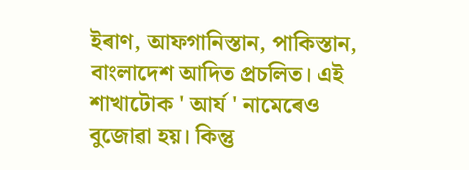ইৰাণ, আফগানিস্তান, পাকিস্তান, বাংলাদেশ আদিত প্ৰচলিত। এই শাখাটোক ' আৰ্য ' নামেৰেও বুজোৱা হয়। কিন্তু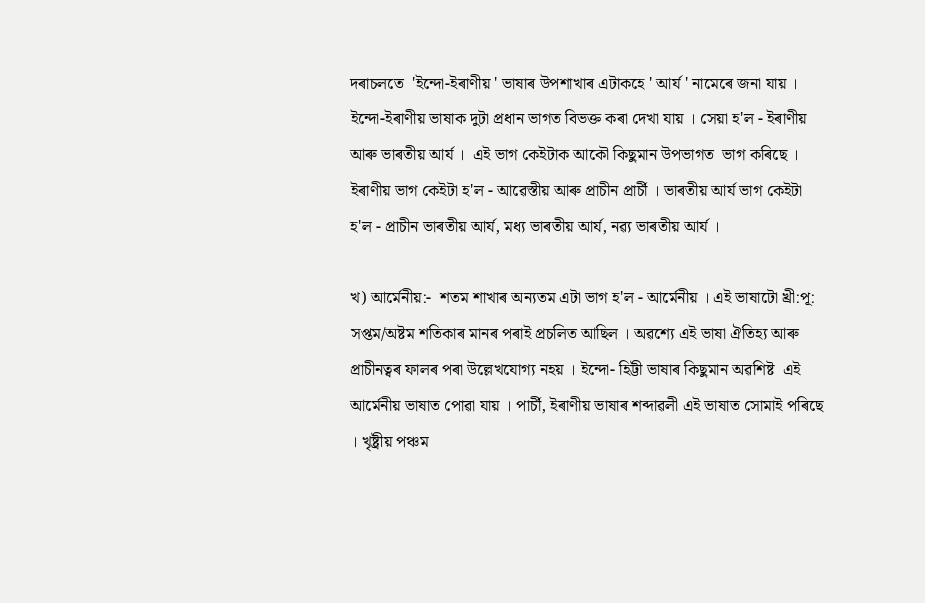দৰাচলতে  'ইন্দো-ইৰাণীয় ' ভাষাৰ উপশাখাৰ এটাকহে ' আৰ্য ' নামেৰে জনা যায় । ইন্দো-ইৰাণীয় ভাষাক দুটা প্ৰধান ভাগত বিভক্ত কৰা দেখা যায় । সেয়া হ'ল - ইৰাণীয় আৰু ভাৰতীয় আৰ্য ।  এই ভাগ কেইটাক আকৌ কিছুমান উপভাগত  ভাগ কৰিছে । ইৰাণীয় ভাগ কেইটা হ'ল - আৱেস্তীয় আৰু প্ৰাচীন প্ৰাৰ্চী । ভাৰতীয় আৰ্য ভাগ কেইটা হ'ল - প্ৰাচীন ভাৰতীয় আৰ্য, মধ্য ভাৰতীয় আৰ্য, নৱ্য ভাৰতীয় আৰ্য ।

খ) আৰ্মেনীয়:-  শতম শাখাৰ অন্যতম এটা ভাগ হ'ল - আৰ্মেনীয় । এই ভাষাটো খ্ৰী:পূ: সপ্তম/অষ্টম শতিকাৰ মানৰ পৰাই প্ৰচলিত আছিল । অৱশ্যে এই ভাষা ঐতিহ্য আৰু প্ৰাচীনত্বৰ ফালৰ পৰা উল্লেখযোগ্য নহয় । ইন্দো- হিট্টী ভাষাৰ কিছুমান অৱশিষ্ট  এই  আৰ্মেনীয় ভাষাত পোৱা যায় । পাৰ্চী, ইৰাণীয় ভাষাৰ শব্দাৱলী এই ভাষাত সোমাই পৰিছে । খৃষ্ট্ৰীয় পঞ্চম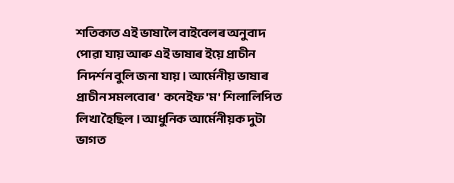শতিকাত এই ভাষালৈ বাইবেলৰ অনুবাদ পোৱা যায় আৰু এই ভাষাৰ ইয়ে প্ৰাচীন নিদৰ্শন বুলি জনা যায়। আৰ্মেনীয় ভাষাৰ প্ৰাচীন সমলবোৰ '  কনেইফ'ম ' শিলালিপিত লিখা হৈছিল । আধুনিক আৰ্মেনীয়ক দুটা ভাগত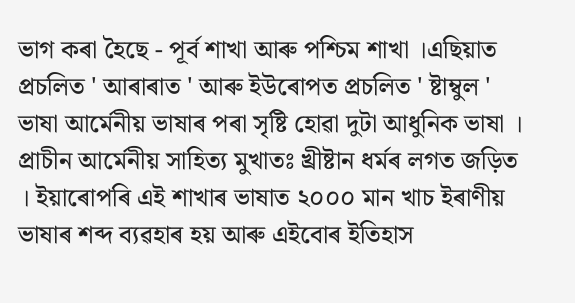ভাগ কৰা হৈছে - পূৰ্ব শাখা আৰু পশ্চিম শাখা ।এছিয়াত প্ৰচলিত ' আৰাৰাত ' আৰু ইউৰোপত প্ৰচলিত ' ষ্টাম্বুল ' ভাষা আৰ্মেনীয় ভাষাৰ পৰা সৃষ্টি হোৱা দুটা আধুনিক ভাষা । প্ৰাচীন আৰ্মেনীয় সাহিত্য মুখাতঃ খ্ৰীষ্টান ধৰ্মৰ লগত জড়িত । ইয়াৰোপৰি এই শাখাৰ ভাষাত ২০০০ মান খাচ ইৰাণীয় ভাষাৰ শব্দ ব্যৱহাৰ হয় আৰু এইবোৰ ইতিহাস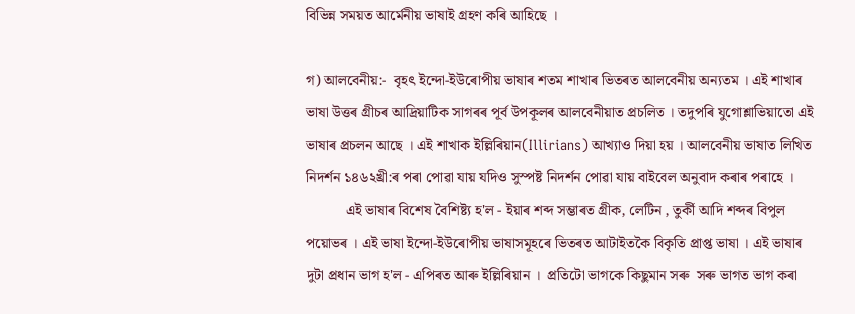বিভিন্ন সময়ত আৰ্মেনীয় ভাষাই গ্ৰহণ কৰি আহিছে ।

গ) আলবেনীয়:-  বৃহৎ ইন্দো-ইউৰোপীয় ভাষাৰ শতম শাখাৰ ভিতৰত আলবেনীয় অন্যতম । এই শাখাৰ ভাষা উত্তৰ গ্ৰীচৰ আদ্ৰিয়াটিক সাগৰৰ পূৰ্ব উপকূলৰ আলবেনীয়াত প্ৰচলিত । তদুপৰি যুগোশ্লাভিয়াতো এই ভাষাৰ প্ৰচলন আছে । এই শাখাক ইল্লিৰিয়ান(Illirians) আখ্যাও দিয়া হয় । আলবেনীয় ভাষাত লিখিত নিদৰ্শন ১৪৬২খ্ৰী:ৰ পৰা পোৱা যায় যদিও সুস্পষ্ট নিদৰ্শন পোৱা যায় বাইবেল অনুবাদ কৰাৰ পৰাহে ।
           এই ভাষাৰ বিশেষ বৈশিষ্ট্য হ'ল - ইয়াৰ শব্দ সম্ভাৰত গ্ৰীক, লেটিন , তুৰ্কী আদি শব্দৰ বিপুল পয়োভৰ । এই ভাষা ইন্দো-ইউৰোপীয় ভাষাসমূহৰে ভিতৰত আটাইতকৈ বিকৃতি প্ৰাপ্ত ভাষা । এই ভাষাৰ দুটা প্ৰধান ভাগ হ'ল - এপিৰত আৰু ইল্লিৰিয়ান ।  প্ৰতিটো ভাগকে কিছুমান সৰু  সৰু ভাগত ভাগ কৰা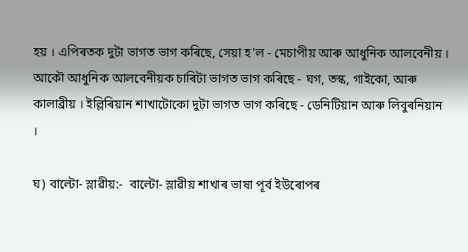হয় । এপিৰতক দুটা ভাগত ভাগ কৰিছে, সেয়া হ'ল - মেচাপীয় আৰু আধুনিক আলবেনীয় । আকৌ আধুনিক আলবেনীয়ক চাৰিটা ভাগত ভাগ কৰিছে - ঘগ, তস্ক, গাইকো, আৰু কালাব্ৰীয় । ইল্লিৰিয়ান শাখাটোকো দুটা ভাগত ভাগ কৰিছে - ডেনিটিয়ান আৰু লিবুৰনিয়ান ।

ঘ) বাল্টো- স্লাৱীয়:-  বাল্টো- স্লাৱীয় শাখাৰ ভাষা পূৰ্ব ইউৰোপৰ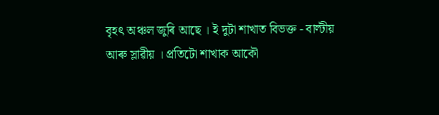বৃহৎ অঞ্চল জুৰি আছে । ই দুটা শাখাত বিভক্ত - বাল্টীয় আৰু স্লাৱীয় । প্ৰতিটো শাখাক আকৌ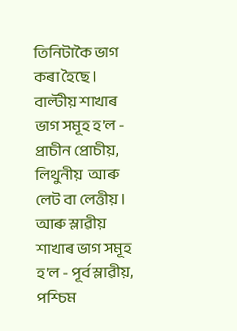তিনিটাকৈ ভাগ কৰা হৈছে । বাল্টীয় শাখাৰ ভাগ সমূহ হ'ল - প্ৰাচীন প্ৰোচীয়, লিথুনীয়  আৰু  লেট বা লেত্তীয় । আৰু স্লাৱীয় শাখাৰ ভাগ সমূহ হ'ল - পূৰ্ব স্লাৱীয়, পশ্চিম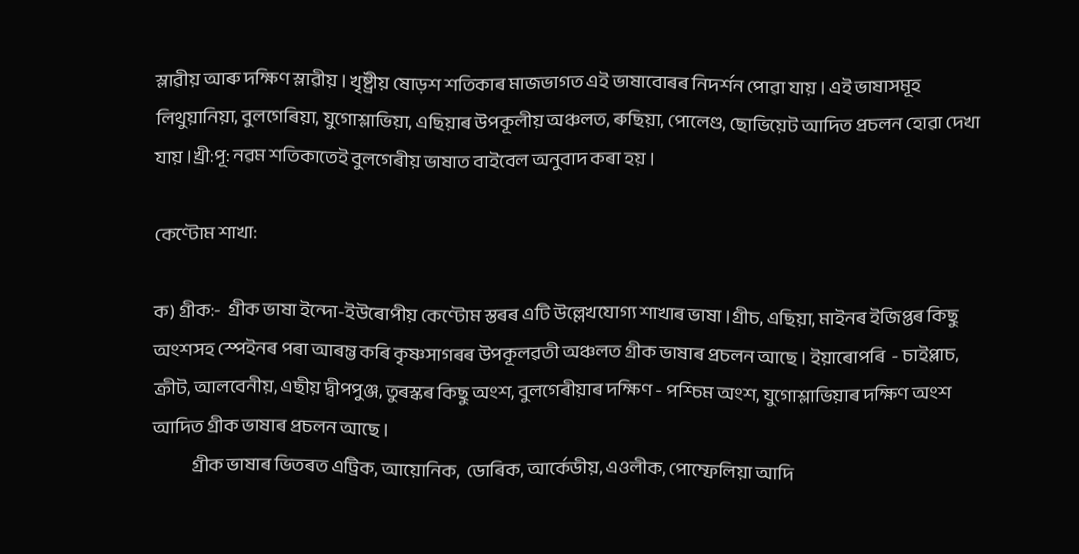স্লাৱীয় আৰু দক্ষিণ স্লাৱীয় । খৃষ্ট্ৰীয় ষোড়শ শতিকাৰ মাজভাগত এই ভাষাবোৰৰ নিদৰ্শন পোৱা যায় । এই ভাষাসমূহ লিথুয়ানিয়া, বুলগেৰিয়া, যুগোশ্লাভিয়া, এছিয়াৰ উপকূলীয় অঞ্চলত, ৰুছিয়া, পোলেণ্ড, ছোভিয়েট আদিত প্ৰচলন হোৱা দেখা যায় ।খ্ৰী:পূ: নৱম শতিকাতেই বুলগেৰীয় ভাষাত বাইবেল অনুবাদ কৰা হয় ।

কেণ্টোম শাখা:

ক) গ্ৰীক:-  গ্ৰীক ভাষা ইন্দো-ইউৰোপীয় কেণ্টোম স্তৰৰ এটি উল্লেখযোগ্য শাখাৰ ভাষা ।গ্ৰীচ, এছিয়া, মাইনৰ ইজিপ্তৰ কিছু অংশসহ স্পেইনৰ পৰা আৰম্ভ কৰি কৃষ্ণসাগৰৰ উপকূলৱতী অঞ্চলত গ্ৰীক ভাষাৰ প্ৰচলন আছে । ইয়াৰোপৰি  - চাইপ্লাচ, ক্ৰীট, আলবেনীয়, এছীয় দ্বীপপুঞ্জ, তুৰস্কৰ কিছু অংশ, বুলগেৰীয়াৰ দক্ষিণ - পশ্চিম অংশ, যুগোশ্লাভিয়াৰ দক্ষিণ অংশ আদিত গ্ৰীক ভাষাৰ প্ৰচলন আছে ।
            গ্ৰীক ভাষাৰ ভিতৰত এট্ৰিক, আয়োনিক,  ডোৰিক, আৰ্কেডীয়, এওলীক, পোম্ফেলিয়া আদি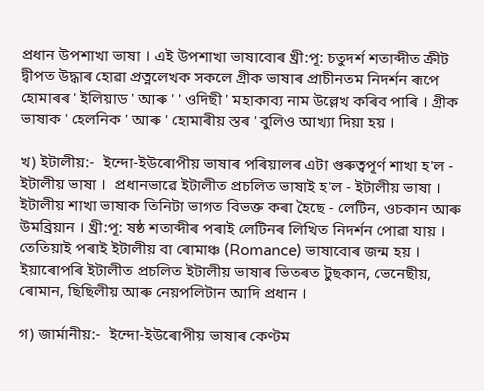প্ৰধান উপশাখা ভাষা । এই উপশাখা ভাষাবোৰ খ্ৰী:পূ: চতুদৰ্শ শতাব্দীত ক্ৰীট দ্বীপত উদ্ধাৰ হোৱা প্ৰত্নলেখক সকলে গ্ৰীক ভাষাৰ প্ৰাচীনতম নিদৰ্শন ৰূপে হোমাৰৰ ' ইলিয়াড ' আৰু ' ' ওদিছী ' মহাকাব্য নাম উল্লেখ কৰিব পাৰি । গ্ৰীক ভাষাক ' হেলনিক ' আৰু ' হোমাৰীয় স্তৰ ' বুলিও আখ্যা দিয়া হয় ।

খ) ইটালীয়:-  ইন্দো-ইউৰোপীয় ভাষাৰ পৰিয়ালৰ এটা গুৰুত্বপূৰ্ণ শাখা হ'ল - ইটালীয় ভাষা ।  প্ৰধানভাৱে ইটালীত প্ৰচলিত ভাষাই হ'ল - ইটালীয় ভাষা । ইটালীয় শাখা ভাষাক তিনিটা ভাগত বিভক্ত কৰা হৈছে - লেটিন, ওচকান আৰু উমব্ৰিয়ান । খ্ৰী:পূ: ষষ্ঠ শতাব্দীৰ পৰাই লেটিনৰ লিখিত নিদৰ্শন পোৱা যায় । তেতিয়াই পৰাই ইটালীয় বা ৰোমাঞ্চ (Romance) ভাষাবোৰ জন্ম হয় । ইয়াৰোপৰি ইটালীত প্ৰচলিত ইটালীয় ভাষাৰ ভিতৰত টুছকান, ভেনেছীয়, ৰোমান, ছিছিলীয় আৰু নেয়পলিটান আদি প্ৰধান ।

গ) জাৰ্মানীয়:-  ইন্দো-ইউৰোপীয় ভাষাৰ কেণ্টম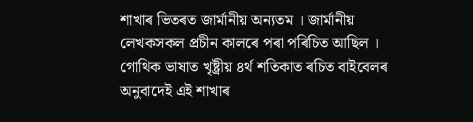শাখাৰ ভিতৰত জাৰ্মানীয় অন্যতম । জাৰ্মানীয় লেখকসকল প্ৰচীন কালৰে পৰা পৰিচিত আছিল । গোথিক ভাষাত খৃষ্ট্ৰীয় ৪ৰ্থ শতিকাত ৰচিত বাইবেলৰ অনুবাদেই এই শাখাৰ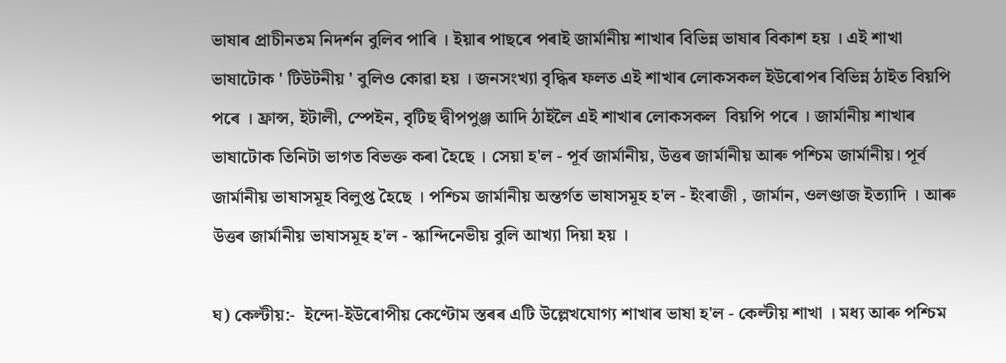ভাষাৰ প্ৰাচীনতম নিদৰ্শন বুলিব পাৰি । ইয়াৰ পাছৰে পৰাই জাৰ্মানীয় শাখাৰ বিভিন্ন ভাষাৰ বিকাশ হয় । এই শাখা ভাষাটোক ' টিউটনীয় ' বুলিও কোৱা হয় । জনসংখ্যা বৃদ্ধিৰ ফলত এই শাখাৰ লোকসকল ইউৰোপৰ বিভিন্ন ঠাইত বিয়পি পৰে । ফ্ৰান্স, ইটালী, স্পেইন, বৃটিছ দ্বীপপুঞ্জ আদি ঠাইলৈ এই শাখাৰ লোকসকল  বিয়পি পৰে । জাৰ্মানীয় শাখাৰ ভাষাটোক তিনিটা ভাগত বিভক্ত কৰা হৈছে । সেয়া হ'ল - পূৰ্ব জাৰ্মানীয়, উত্তৰ জাৰ্মানীয় আৰু পশ্চিম জাৰ্মানীয়। পূৰ্ব জাৰ্মানীয় ভাষাসমূহ বিলুপ্ত হৈছে । পশ্চিম জাৰ্মানীয় অন্তৰ্গত ভাষাসমূহ হ'ল - ইংৰাজী , জাৰ্মান, ওলণ্ডাজ ইত্যাদি । আৰু উত্তৰ জাৰ্মানীয় ভাষাসমূহ হ'ল - স্কান্দিনেভীয় বুলি আখ্যা দিয়া হয় ।

ঘ) কেল্টীয়:-  ইন্দো-ইউৰোপীয় কেণ্টোম স্তৰৰ এটি উল্লেখযোগ্য শাখাৰ ভাষা হ'ল - কেল্টীয় শাখা । মধ্য আৰু পশ্চিম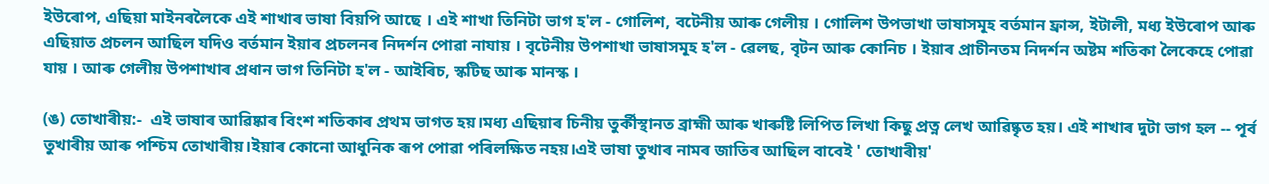ইউৰোপ, এছিয়া মাইনৰলৈকে এই শাখাৰ ভাষা বিয়পি আছে । এই শাখা তিনিটা ভাগ হ'ল - গোলিশ, বটেনীয় আৰু গেলীয় । গোলিশ উপভাখা ভাষাসমূহ বৰ্তমান ফ্ৰান্স, ইটালী, মধ্য ইউৰোপ আৰু এছিয়াত প্ৰচলন আছিল যদিও বৰ্তমান ইয়াৰ প্ৰচলনৰ নিদৰ্শন পোৱা নাযায় । বৃটেনীয় উপশাখা ভাষাসমূহ হ'ল - ৱেলছ, বৃটন আৰু কোনিচ । ইয়াৰ প্ৰাচীনতম নিদৰ্শন অষ্টম শতিকা লৈকেহে পোৱা যায় । আৰু গেলীয় উপশাখাৰ প্ৰধান ভাগ তিনিটা হ'ল - আইৰিচ, স্কটিছ আৰু মানস্ক ।

(ঙ) তোখাৰীয়:-  এই ভাষাৰ আৱিষ্কাৰ বিংশ শতিকাৰ প্ৰথম ভাগত হয়।মধ্য এছিয়াৰ চিনীয় তুৰ্কীস্থানত ব্ৰাহ্মী আৰু খাৰুষ্টি লিপিত লিখা কিছু প্ৰত্ন লেখ আৱিষ্কৃত হয়। এই শাখাৰ দুটা ভাগ হল -- পূৰ্ব তুখাৰীয় আৰু পশ্চিম তোখাৰীয়।ইয়াৰ কোনো আধুনিক ৰূপ পোৱা পৰিলক্ষিত নহয়।এই ভাষা তুখাৰ নামৰ জাতিৰ আছিল বাবেই ' তোখাৰীয়'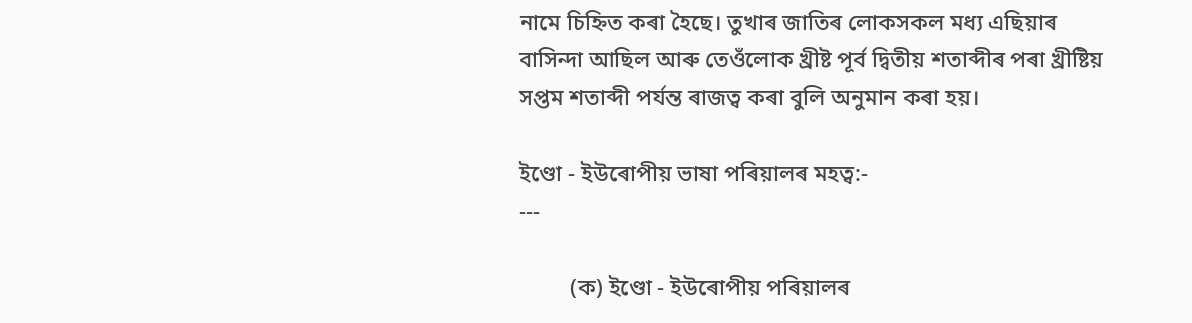নামে চিহ্নিত কৰা হৈছে। তুখাৰ জাতিৰ লোকসকল মধ্য এছিয়াৰ বাসিন্দা আছিল আৰু তেওঁলোক খ্ৰীষ্ট পূৰ্ব দ্বিতীয় শতাব্দীৰ পৰা খ্ৰীষ্টিয় সপ্তম শতাব্দী পৰ্যন্ত ৰাজত্ব কৰা বুলি অনুমান কৰা হয়।

ইণ্ডো - ইউৰোপীয় ভাষা পৰিয়ালৰ মহত্ব:-
---

         (ক) ইণ্ডো - ইউৰোপীয় পৰিয়ালৰ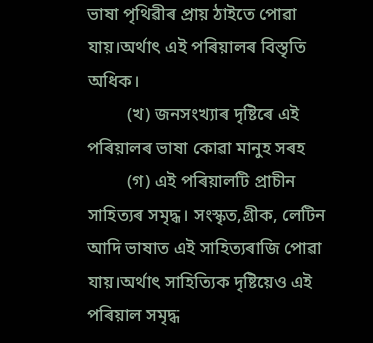ভাষা পৃথিৱীৰ প্ৰায় ঠাইতে পোৱা যায়।অৰ্থাৎ এই পৰিয়ালৰ বিস্তৃতি অধিক।
         (খ) জনসংখ্যাৰ দৃষ্টিৰে এই পৰিয়ালৰ ভাষা কোৱা মানুহ সৰহ
         (গ) এই পৰিয়ালটি প্ৰাচীন সাহিত্যৰ সমৃদ্ধ। সংস্কৃত,গ্ৰীক, লেটিন আদি ভাষাত এই সাহিত্যৰাজি পোৱা যায়।অৰ্থাৎ সাহিত্যিক দৃষ্টিয়েও এই পৰিয়াল সমৃদ্ধ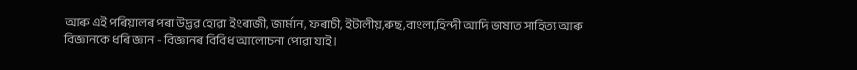আৰু এই পৰিয়ালৰ পৰা উদ্ভৱ হোৱা ইংৰাজী, জাৰ্মান, ফৰাচী, ইটালীয়,ৰুছ,বাংলা,হিন্দী আদি ভাষাত সাহিত্য আৰু বিজ্ঞানকে ধৰি জ্ঞান - বিজ্ঞানৰ বিবিধ আলোচনা পোৱা যাই।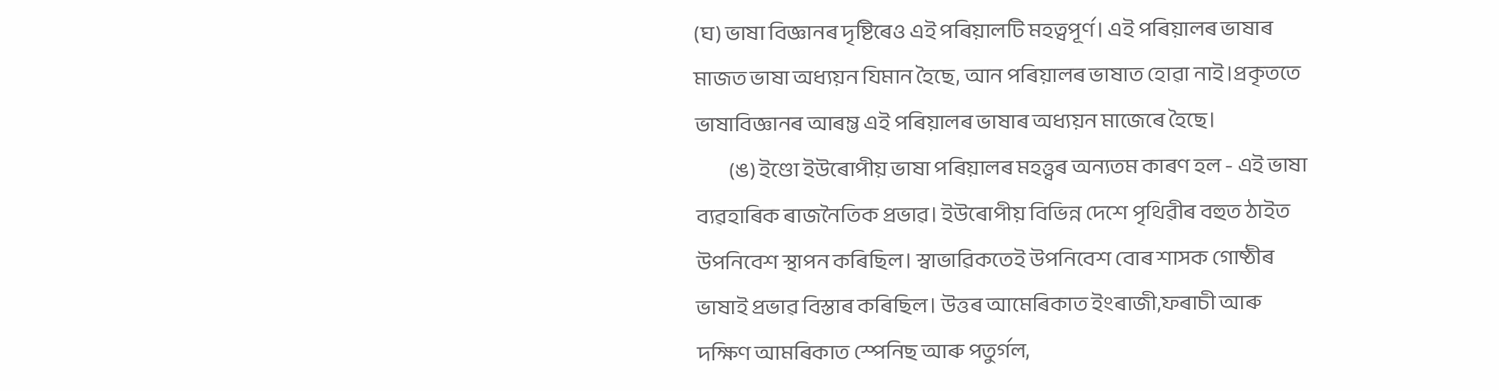(ঘ) ভাষা বিজ্ঞানৰ দৃষ্টিৰেও এই পৰিয়ালটি মহত্বপূৰ্ণ। এই পৰিয়ালৰ ভাষাৰ মাজত ভাষা অধ্যয়ন যিমান হৈছে, আন পৰিয়ালৰ ভাষাত হোৱা নাই।প্ৰকৃততে ভাষাবিজ্ঞানৰ আৰম্ভ এই পৰিয়ালৰ ভাষাৰ অধ্যয়ন মাজেৰে হৈছে।
         (ঙ) ইণ্ডো ইউৰোপীয় ভাষা পৰিয়ালৰ মহত্ত্বৰ অন্যতম কাৰণ হল - এই ভাষা ব্যৱহাৰিক ৰাজনৈতিক প্ৰভাৱ। ইউৰোপীয় বিভিন্ন দেশে পৃথিৱীৰ বহুত ঠাইত উপনিবেশ স্থাপন কৰিছিল। স্বাভাৱিকতেই উপনিবেশ বোৰ শাসক গোষ্ঠীৰ ভাষাই প্ৰভাৱ বিস্তাৰ কৰিছিল। উত্তৰ আমেৰিকাত ইংৰাজী,ফৰাচী আৰু দক্ষিণ আমৰিকাত স্পেনিছ আৰু পতুৰ্গল,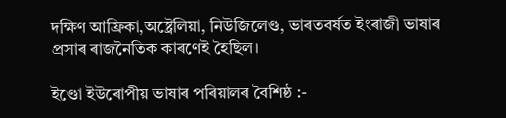দক্ষিণ আফ্ৰিকা,অষ্ট্ৰেলিয়া, নিউজিলেণ্ড, ভাৰতবৰ্ষত ইংৰাজী ভাষাৰ প্ৰসাৰ ৰাজনৈতিক কাৰণেই হৈছিল।

ইণ্ডো ইউৰোপীয় ভাষাৰ পৰিয়ালৰ বৈশিষ্ঠ :-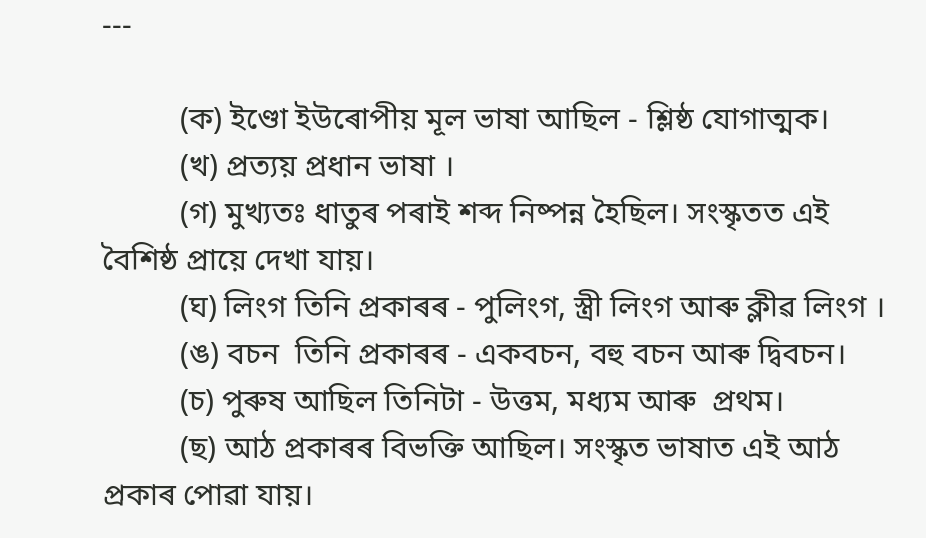---

          (ক) ইণ্ডো ইউৰোপীয় মূল ভাষা আছিল - শ্লিষ্ঠ যোগাত্মক।
          (খ) প্ৰত্যয় প্ৰধান ভাষা ।
          (গ) মুখ্যতঃ ধাতুৰ পৰাই শব্দ নিষ্পন্ন হৈছিল। সংস্কৃতত এই বৈশিষ্ঠ প্ৰায়ে দেখা যায়।
          (ঘ) লিংগ তিনি প্রকাৰৰ - পুলিংগ, স্ত্ৰী লিংগ আৰু ক্লীৱ লিংগ ।
          (ঙ) বচন  তিনি প্ৰকাৰৰ - একবচন, বহু বচন আৰু দ্বিবচন।
          (চ) পুৰুষ আছিল তিনিটা - উত্তম, মধ্যম আৰু  প্ৰথম।
          (ছ) আঠ প্ৰকাৰৰ বিভক্তি আছিল। সংস্কৃত ভাষাত এই আঠ প্ৰকাৰ পোৱা যায়।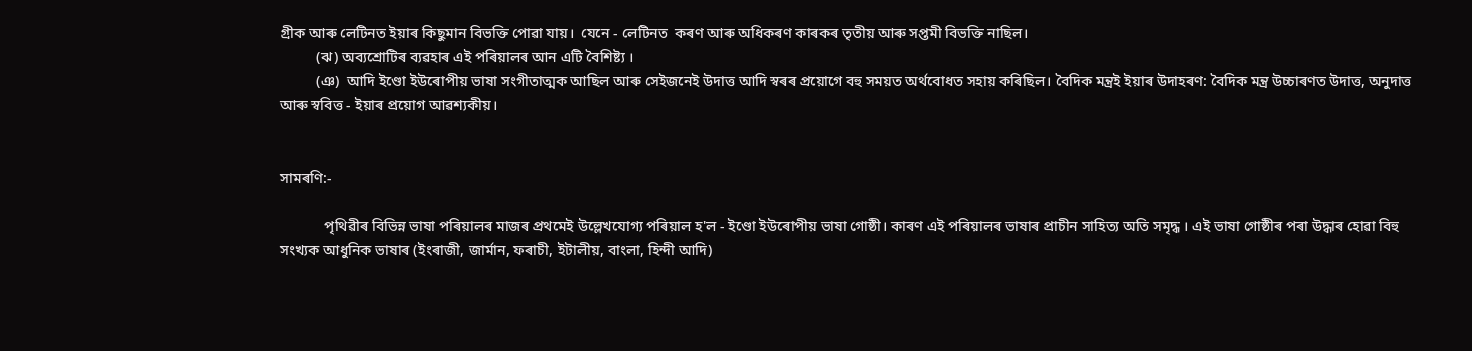গ্ৰীক আৰু লেটিনত ইয়াৰ কিছুমান বিভক্তি পোৱা যায়।  যেনে - লেটিনত  কৰণ আৰু অধিকৰণ কাৰকৰ তৃতীয় আৰু সপ্তমী বিভক্তি নাছিল।
          (ঝ) অব্যশ্রোটিৰ ব্যৱহাৰ এই পৰিয়ালৰ আন এটি বৈশিষ্ট্য ।
          (ঞ)  আদি ইণ্ডো ইউৰোপীয় ভাষা সংগীতাত্মক আছিল আৰু সেইজনেই উদাত্ত আদি স্বৰৰ প্ৰয়োগে বহু সময়ত অৰ্থবোধত সহায় কৰিছিল। বৈদিক মন্ত্ৰই ইয়াৰ উদাহৰণ: বৈদিক মন্ত্ৰ উচ্চাৰণত উদাত্ত, অনুদাত্ত আৰু স্ববিত্ত - ইয়াৰ প্ৰয়োগ আৱশ্যকীয়।


সামৰণি:-

            পৃথিৱীৰ বিভিন্ন ভাষা পৰিয়ালৰ মাজৰ প্ৰথমেই উল্লেখযোগ্য পৰিয়াল হ'ল - ইণ্ডো ইউৰোপীয় ভাষা গোষ্ঠী। কাৰণ এই পৰিয়ালৰ ভাষাৰ প্ৰাচীন সাহিত্য অতি সমৃদ্ধ । এই ভাষা গোষ্ঠীৰ পৰা উদ্ধাৰ হোৱা বিহু সংখ্যক আধুনিক ভাষাৰ (ইংৰাজী, জাৰ্মান, ফৰাচী, ইটালীয়, বাংলা, হিন্দী আদি)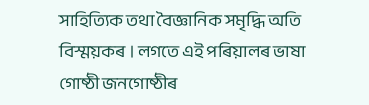সাহিত্যিক তথা বৈজ্ঞানিক সমৃদ্ধি অতি বিস্ময়কৰ । লগতে এই পৰিয়ালৰ ভাষা গোষ্ঠী জনগোষ্ঠীৰ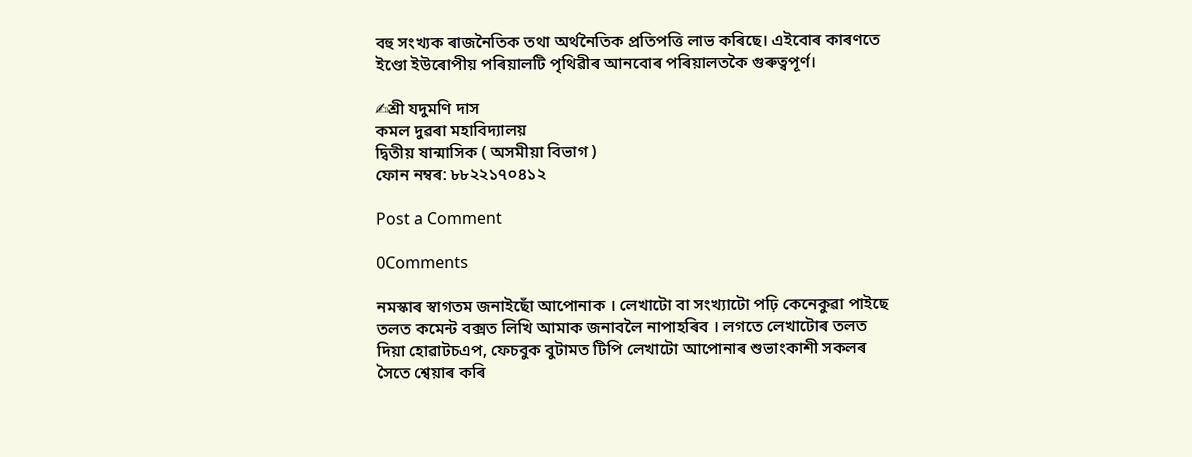বহু সংখ্যক ৰাজনৈতিক তথা অৰ্থনৈতিক প্ৰতিপত্তি লাভ কৰিছে। এইবোৰ কাৰণতে ইণ্ডো ইউৰোপীয় পৰিয়ালটি পৃথিৱীৰ আনবোৰ পৰিয়ালতকৈ গুৰুত্বপূৰ্ণ।

✍শ্ৰী যদুমণি দাস
কমল দুৱৰা মহাবিদ্যালয়
দ্বিতীয় ষান্মাসিক ( অসমীয়া বিভাগ )
ফোন নম্বৰ: ৮৮২২১৭০৪১২

Post a Comment

0Comments

নমস্কাৰ স্বাগতম জনাইছোঁ আপোনাক । লেখাটো বা সংখ্যাটো পঢ়ি কেনেকুৱা পাইছে তলত কমেন্ট বক্সত লিখি আমাক জনাবলৈ নাপাহৰিব । লগতে লেখাটোৰ তলত দিয়া হোৱাটচএপ, ফেচবুক বুটামত টিপি লেখাটো আপোনাৰ শুভাংকাশী সকলৰ সৈতে শ্বেয়াৰ কৰি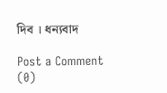দিব । ধন্যবাদ

Post a Comment (0)